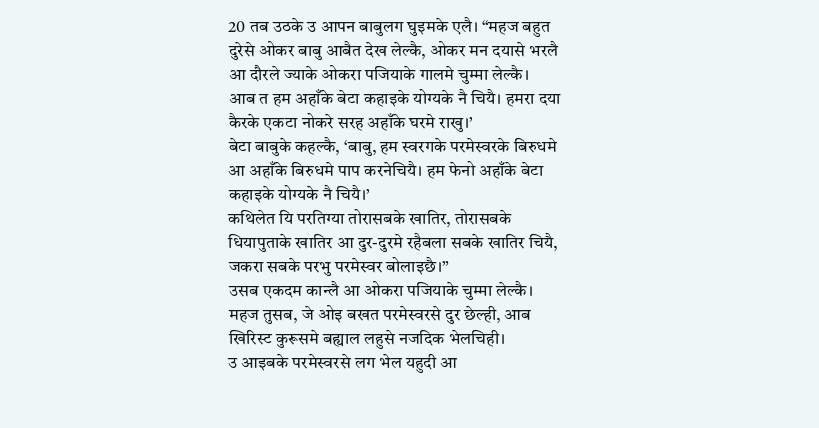20 तब उठके उ आपन बाबुलग घुइमके एलै। “महज बहुत दुरेसे ओकर बाबु आबैत देख लेल्कै, ओकर मन दयासे भरलै आ दौरले ज्याके ओकरा पजियाके गालमे चुम्मा लेल्कै।
आब त हम अहाँके बेटा कहाइके योग्यके नै चियै। हमरा दया कैरके एकटा नोकरे सरह अहाँके घरमे राखु।’
बेटा बाबुके कहल्कै, ‘बाबु, हम स्वरगके परमेस्वरके बिरुधमे आ अहाँके बिरुधमे पाप करनेचियै। हम फेनो अहाँके बेटा कहाइके योग्यके नै चियै।’
कथिलेत यि परतिग्या तोरासबके खातिर, तोरासबके धियापुताके खातिर आ दुर-दुरमे रहैबला सबके खातिर चियै, जकरा सबके परभु परमेस्वर बोलाइछै।”
उसब एकदम कान्लै आ ओकरा पजियाके चुम्मा लेल्कै।
महज तुसब, जे ओइ बखत परमेस्वरसे दुर छेल्ही, आब खिरिस्ट कुरूसमे बह्याल लहुसे नजदिक भेलचिही।
उ आइबके परमेस्वरसे लग भेल यहुदी आ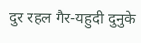दुर रहल गैर-यहुदी दुनुके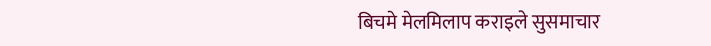बिचमे मेलमिलाप कराइले सुसमाचार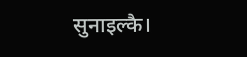सुनाइल्कै।